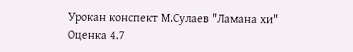Урокан конспект М.Сулаев "Ламана хи"
Оценка 4.7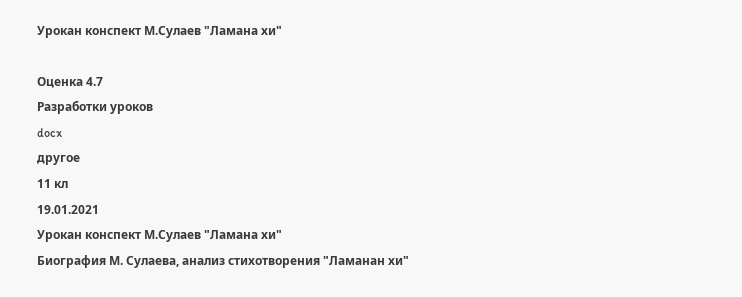Урокан конспект М.Сулаев "Ламана хи"

Оценка 4.7
Разработки уроков
docx
другое
11 кл
19.01.2021
Урокан конспект М.Сулаев "Ламана хи"
Биография М. Сулаева, анализ стихотворения "Ламанан хи"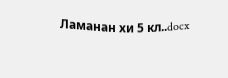Ламанан хи 5 кл..docx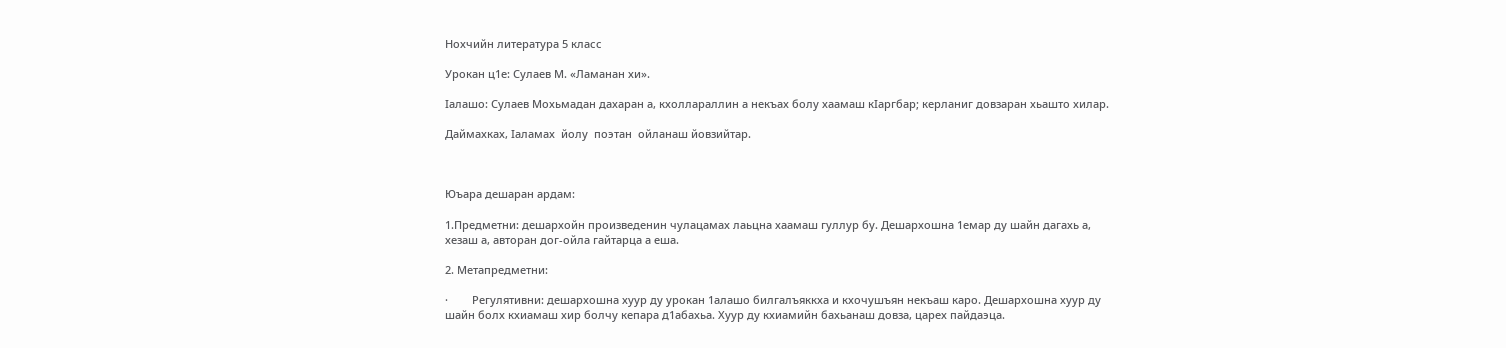Нохчийн литература 5 класс

Урокан ц1е: Сулаев М. «Ламанан хи».

Iалашо: Сулаев Мохьмадан дахаран а, кхоллараллин а некъах болу хаамаш кIаргбар; керланиг довзаран хьашто хилар.

Даймахках, Iаламах  йолу  поэтан  ойланаш йовзийтар.



Юъара дешаран ардам:

1.Предметни: дешархойн произведенин чулацамах лаьцна хаамаш гуллур бу. Дешархошна 1емар ду шайн дагахь а, хезаш а, авторан дог-ойла гайтарца а еша.

2. Метапредметни:

·        Регулятивни: дешархошна хуур ду урокан 1алашо билгалъяккха и кхочушъян некъаш каро. Дешархошна хуур ду шайн болх кхиамаш хир болчу кепара д1абахьа. Хуур ду кхиамийн бахьанаш довза, царех пайдаэца.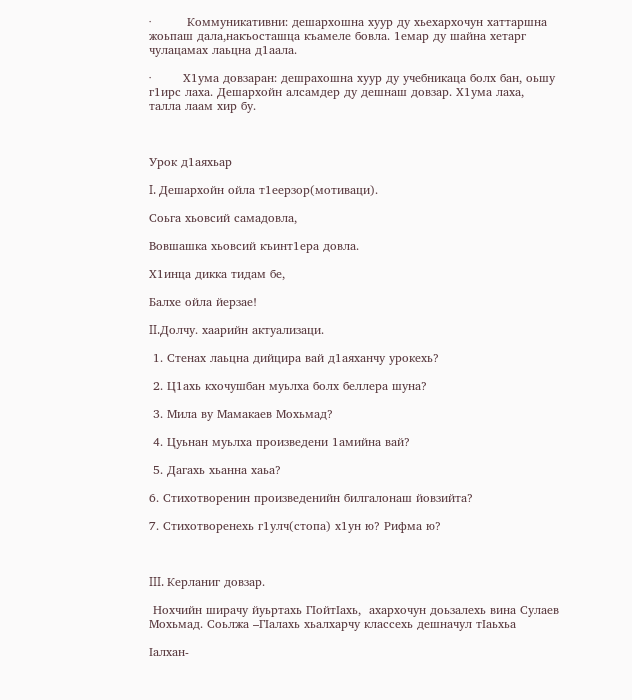·         Коммуникативни: дешархошна хуур ду хьехархочун хаттаршна жоьпаш дала,накъосташца къамеле бовла. 1емар ду шайна хетарг чулацамах лаьцна д1аала.

·        Х1ума довзаран: дешрахошна хуур ду учебникаца болх бан, оьшу г1ирс лаха. Дешархойн алсамдер ду дешнаш довзар. Х1ума лаха, талла лаам хир бу.



Урок д1аяхьар

I. Дешархойн ойла т1еерзор(мотиваци).

Соьга хьовсий самадовла,

Вовшашка хьовсий къинт1ера довла.

Х1инца дикка тидам бе,

Балхе ойла йерзае!

II.Долчу. хаарийн актуализаци.

 1. Стенах лаьцна дийцира вай д1аяханчу урокехь?

 2. Ц1ахь кхочушбан муьлха болх беллера шуна?

 3. Мила ву Мамакаев Мохьмад?

 4. Цуьнан муьлха произведени 1амийна вай?

 5. Дагахь хьанна хаьа?

6. Стихотворенин произведенийн билгалонаш йовзийта?

7. Стихотворенехь г1улч(стопа) х1ун ю? Рифма ю?



III. Керланиг довзар.

 Нохчийн ширачу йуьртахь ГIойтIахь,  ахархочун доьзалехь вина Сулаев Мохьмад. Соьлжа –ГIалахь хьалхарчу классехь дешначул тIаьхьа

Iалхан-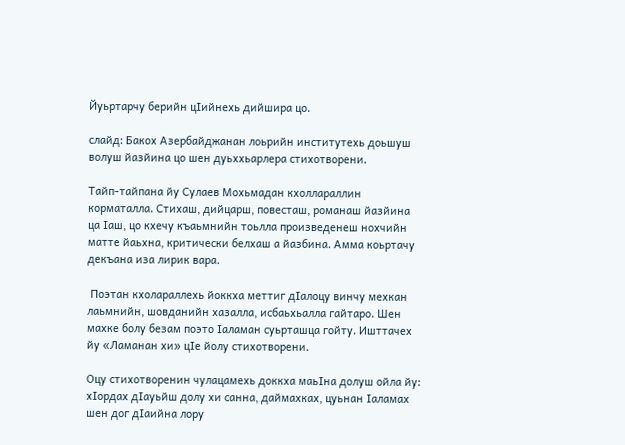Йуьртарчу берийн цIийнехь дийшира цо.

слайд: Бакох Азербайджанан лоьрийн институтехь доьшуш волуш йазйина цо шен дуьххьарлера стихотворени.

Тайп-тайпана йу Сулаев Мохьмадан кхоллараллин корматалла. Стихаш, дийцарш, повесташ, романаш йазйина ца Iаш, цо кхечу къаьмнийн тоьлла произведенеш нохчийн матте йаьхна, критически белхаш а йазбина. Амма коьртачу декъана иза лирик вара.

 Поэтан кхолараллехь йоккха меттиг дIалоцу винчу мехкан лаьмнийн, шовданийн хазалла, исбаьхьалла гайтаро. Шен махке болу безам поэто Iаламан суьрташца гойту. Ишттачех йу «Ламанан хи» цIе йолу стихотворени.

Оцу стихотворенин чулацамехь доккха маьIна долуш ойла йу: хIордах дIауьйш долу хи санна, даймахках, цуьнан Iаламах шен дог дIаийна лору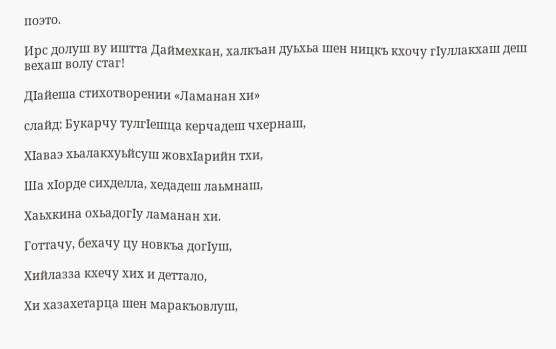поэто.

Ирс долуш ву иштта Даймехкан, халкъан дуьхьа шен ницкъ кхочу гIуллакхаш деш вехаш волу стаг!

ДIайеша стихотворении «Ламанан хи»

слайд: Букарчу тулгIешца керчадеш чхернаш,

ХIаваэ хьалакхуьйсуш жовхIарийн тхи,

Ша хIорде сихделла, хедадеш лаьмнаш,

Хаьхкина охьадогIу ламанан хи.

Готтачу, бехачу цу новкъа догIуш,

Хийлазза кхечу хих и деттало,

Хи хазахетарца шен маракъовлуш,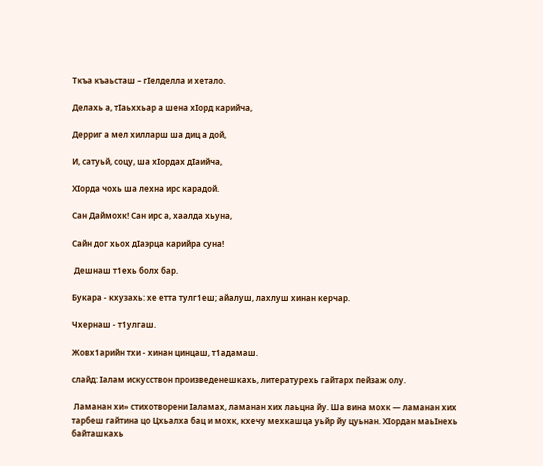Ткъа къаьсташ – гIелделла и хетало.

Делахь а, тIаьххьар а шена хIорд карийча,

Дерриг а мел хилларш ша диц а дой,

И, сатуьй, соцу, ша хIордах дIаийча,

ХIорда чохь ша лехна ирс карадой.

Сан Даймохк! Сан ирс а, хаалда хьуна,

Сайн дог хьох дIаэрца карийра суна!

 Дешнаш т1ехь болх бар.

Букара - кхузахь: хе етта тулг1еш; айалуш, лахлуш хинан керчар.

Чхернаш - т1улгаш.

Жовх1арийн тхи - хинан цинцаш, т1адамаш.

слайд: Iалам искусствон произведенешкахь, литературехь гайтарх пейзаж олу.

 Ламанан хи» стихотворени Iаламах, ламанан хих лаьцна йу. Ша вина мохк — ламанан хих тарбеш гайтина цо Цхьалха бац и мохк, кхечу мехкашца уьйр йу цуьнан. ХIордан маьIнехь байташкахь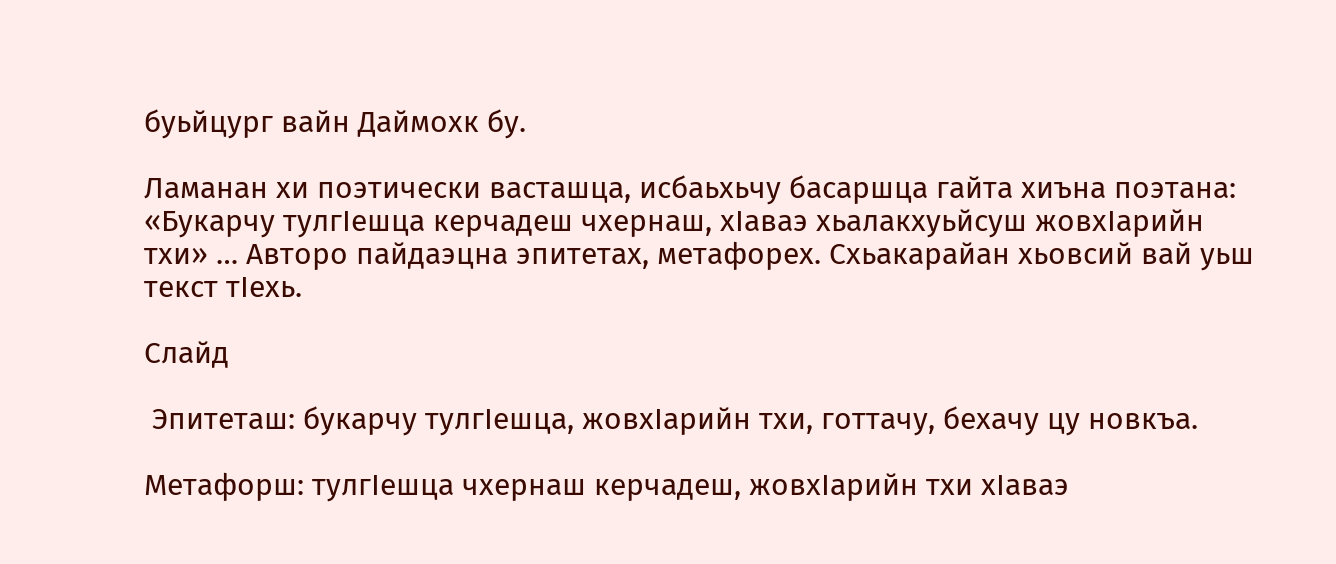буьйцург вайн Даймохк бу.

Ламанан хи поэтически васташца, исбаьхьчу басаршца гайта хиъна поэтана: «Букарчу тулгIешца керчадеш чхернаш, хIаваэ хьалакхуьйсуш жовхIарийн тхи» … Авторо пайдаэцна эпитетах, метафорех. Схьакарайан хьовсий вай уьш текст тIехь.

Слайд

 Эпитеташ: букарчу тулгIешца, жовхIарийн тхи, готтачу, бехачу цу новкъа.

Метафорш: тулгIешца чхернаш керчадеш, жовхIарийн тхи хIаваэ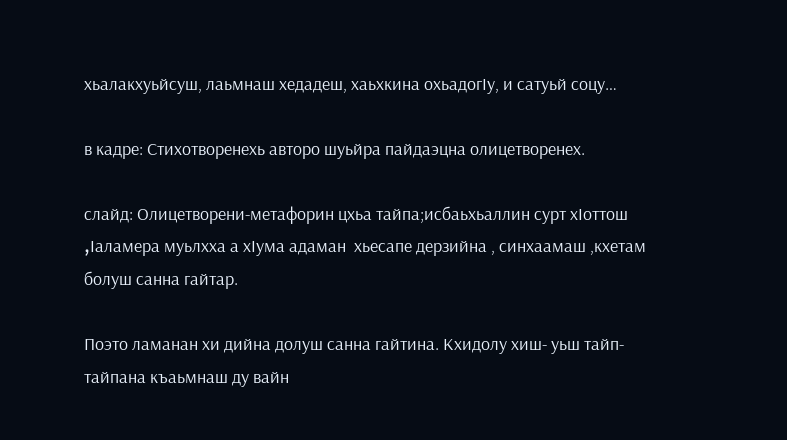хьалакхуьйсуш, лаьмнаш хедадеш, хаьхкина охьадогIу, и сатуьй соцу…

в кадре: Стихотворенехь авторо шуьйра пайдаэцна олицетворенех.

слайд: Олицетворени-метафорин цхьа тайпа;исбаьхьаллин сурт хIоттош ,Iаламера муьлхха а хIума адаман  хьесапе дерзийна , синхаамаш ,кхетам болуш санна гайтар.

Поэто ламанан хи дийна долуш санна гайтина. Кхидолу хиш- уьш тайп-тайпана къаьмнаш ду вайн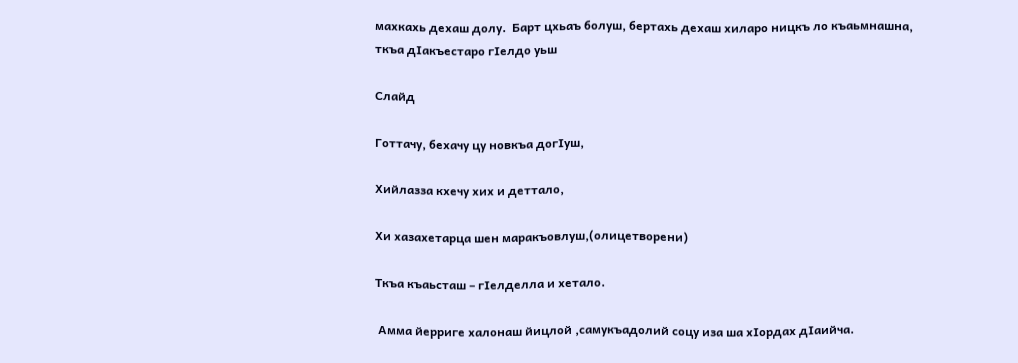махкахь дехаш долу.  Барт цхьаъ болуш, бертахь дехаш хиларо ницкъ ло къаьмнашна, ткъа дIакъестаро гIелдо уьш

Слайд

Готтачу, бехачу цу новкъа догIуш,

Хийлазза кхечу хих и деттало,

Хи хазахетарца шен маракъовлуш,(олицетворени)

Ткъа къаьсташ – гIелделла и хетало.

 Амма йерриге халонаш йицлой ,самукъадолий соцу иза ша хIордах дIаийча.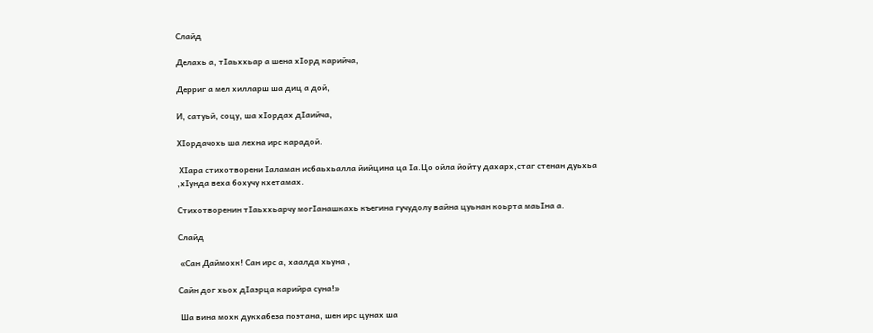Слайд

Делахь а, тIаьххьар а шена хIорд карийча,

Дерриг а мел хилларш ша диц а дой,

И, сатуьй, соцу, ша хIордах дIаийча,

ХIордачохь ша лехна ирс карадой.

 ХIара стихотворени Iаламан исбаьхьалла йийцина ца Iа.Цо ойла йойту дахарх,стаг стенан дуьхьа ,хIунда веха бохучу кхетамах.

Стихотворенин тIаьххьарчу могIанашкахь къегина гучудолу вайна цуьнан коьрта маьIна а.

Слайд

 «Сан Даймохк! Сан ирс а, хаалда хьуна ,

Сайн дог хьох дIаэрца карийра суна!»

 Ша вина мохк дукхабеза поэтана, шен ирс цунах ша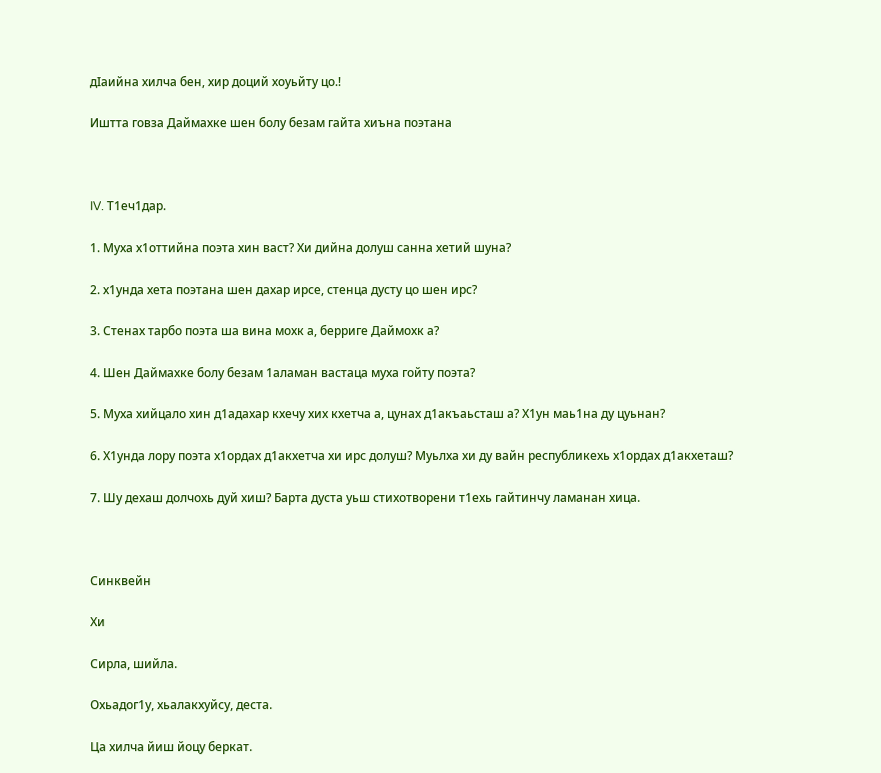дIаийна хилча бен, хир доций хоуьйту цо.!

Иштта говза Даймахке шен болу безам гайта хиъна поэтана



IV. Т1еч1дар.

1. Муха х1оттийна поэта хин васт? Хи дийна долуш санна хетий шуна?

2. х1унда хета поэтана шен дахар ирсе, стенца дусту цо шен ирс?

3. Стенах тарбо поэта ша вина мохк а, берриге Даймохк а?

4. Шен Даймахке болу безам 1аламан вастаца муха гойту поэта?

5. Муха хийцало хин д1адахар кхечу хих кхетча а, цунах д1акъаьсташ а? Х1ун маь1на ду цуьнан?

6. Х1унда лору поэта х1ордах д1акхетча хи ирс долуш? Муьлха хи ду вайн республикехь х1ордах д1акхеташ?

7. Шу дехаш долчохь дуй хиш? Барта дуста уьш стихотворени т1ехь гайтинчу ламанан хица.



Синквейн

Хи

Сирла, шийла.

Охьадог1у, хьалакхуйсу, деста.

Ца хилча йиш йоцу беркат.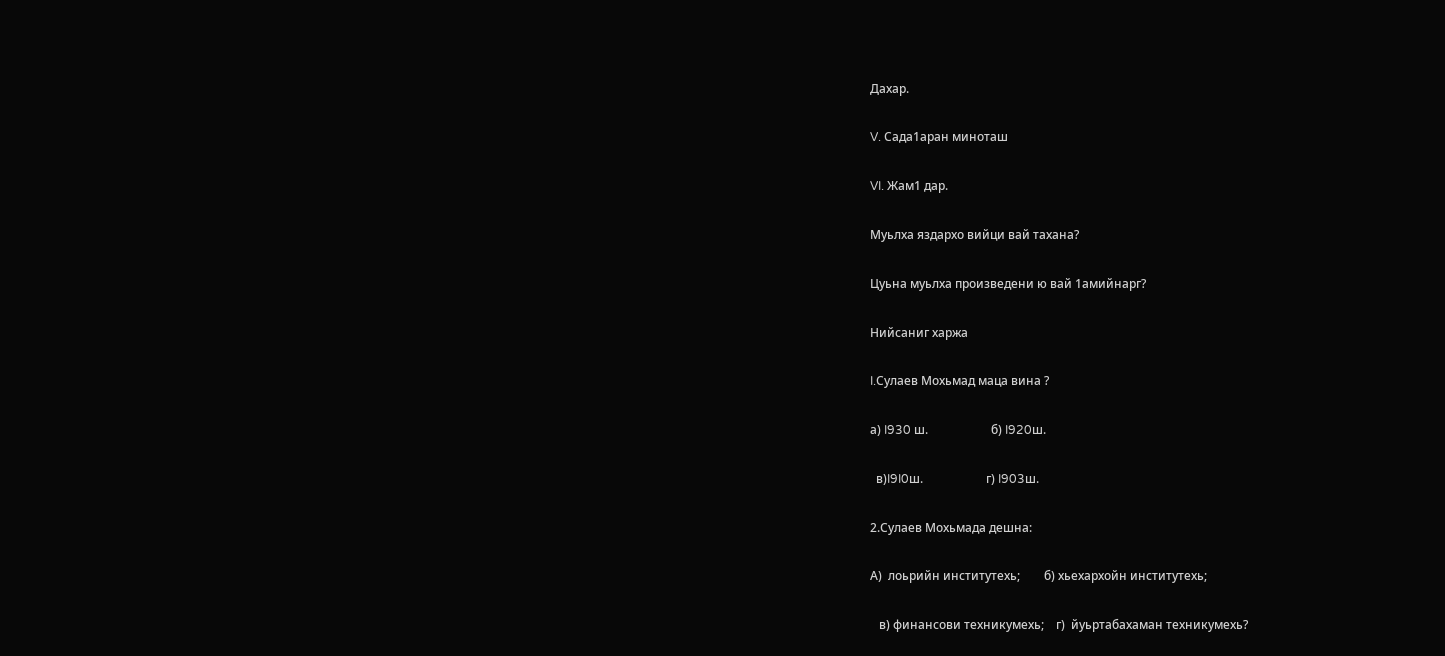Дахар.

V. Сада1аран миноташ

VI. Жам1 дар.

Муьлха яздархо вийци вай тахана?

Цуьна муьлха произведени ю вай 1амийнарг?

Нийсаниг харжа

I.Сулаев Мохьмад маца вина ?

а) I930 ш.                     б) I920ш.

  в)I9I0ш.                     г) I903ш.

2.Сулаев Мохьмада дешна:

А)  лоьрийн институтехь;        б) хьехархойн институтехь;

   в) финансови техникумехь;    г)  йуьртабахаман техникумехь?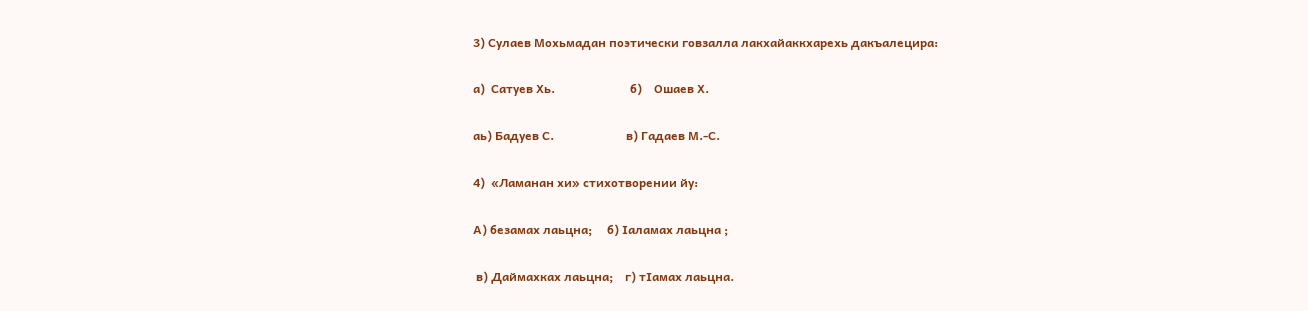3) Сулаев Мохьмадан поэтически говзалла лакхайаккхарехь дакъалецира:

а)  Сатуев Хь.                         б)    Ошаев Х.

аь) Бадуев С.                        в) Гадаев М.-С.

4)  «Ламанан хи» стихотворении йу:

А) безамах лаьцна;     б) Iаламах лаьцна ;

 в) Даймахках лаьцна;    г) тIамах лаьцна.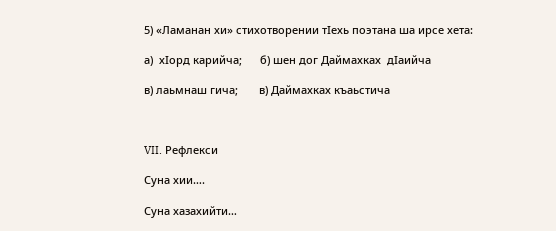5) «Ламанан хи» стихотворении тIехь поэтана ша ирсе хета:

а)  хIорд карийча;      б) шен дог Даймахках  дIаийча

в) лаьмнаш гича;       в) Даймахках къаьстича



VII. Рефлекси

Суна хии….

Суна хазахийти…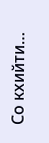Со кхийти…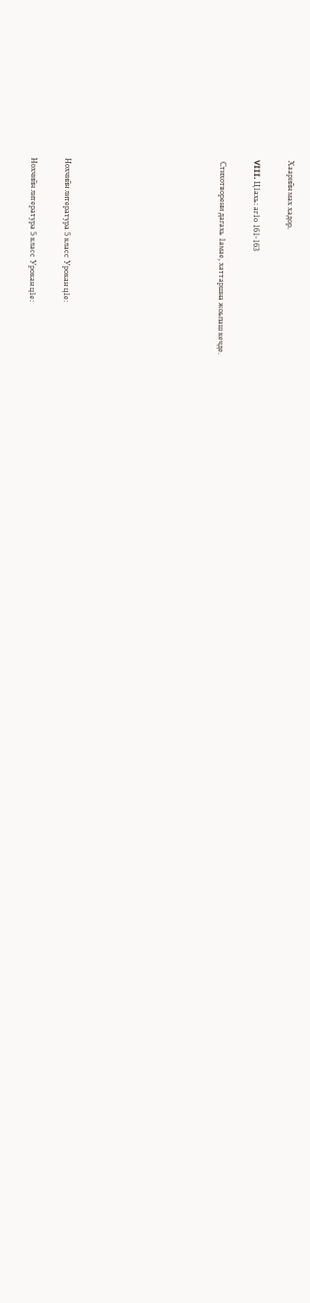Хаарийн мах хадор.

VIII. Ц1ахь: аг1о 161-163

 Стихотворени дагахь 1амае, хаттаршна жоьпаш кечде.








Нохчийн литература 5 класс Урокан ц1е:

Нохчийн литература 5 класс Урокан ц1е: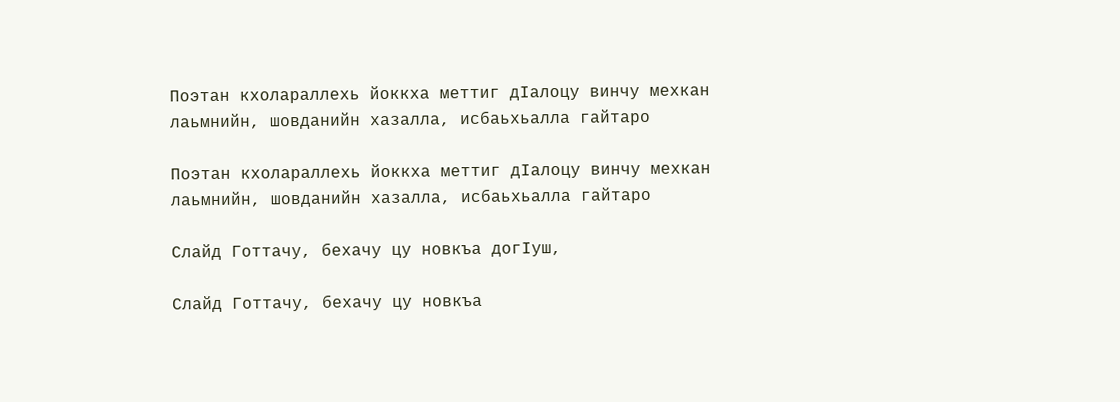Поэтан кхолараллехь йоккха меттиг дIалоцу винчу мехкан лаьмнийн, шовданийн хазалла, исбаьхьалла гайтаро

Поэтан кхолараллехь йоккха меттиг дIалоцу винчу мехкан лаьмнийн, шовданийн хазалла, исбаьхьалла гайтаро

Слайд Готтачу, бехачу цу новкъа догIуш,

Слайд Готтачу, бехачу цу новкъа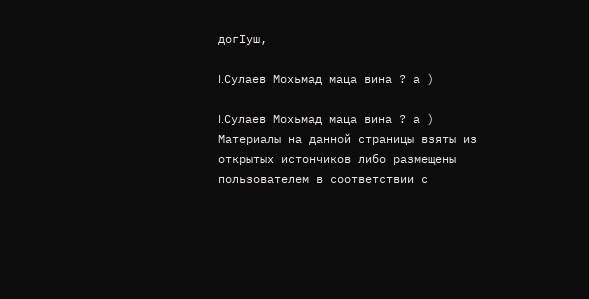догIуш,

I.Сулаев Мохьмад маца вина ? а )

I.Сулаев Мохьмад маца вина ? а )
Материалы на данной страницы взяты из открытых истончиков либо размещены пользователем в соответствии с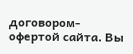договором-офертой сайта. Вы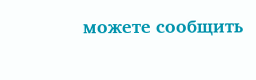можете сообщить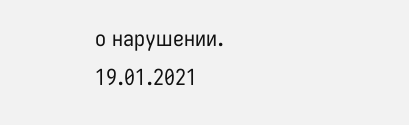о нарушении.
19.01.2021